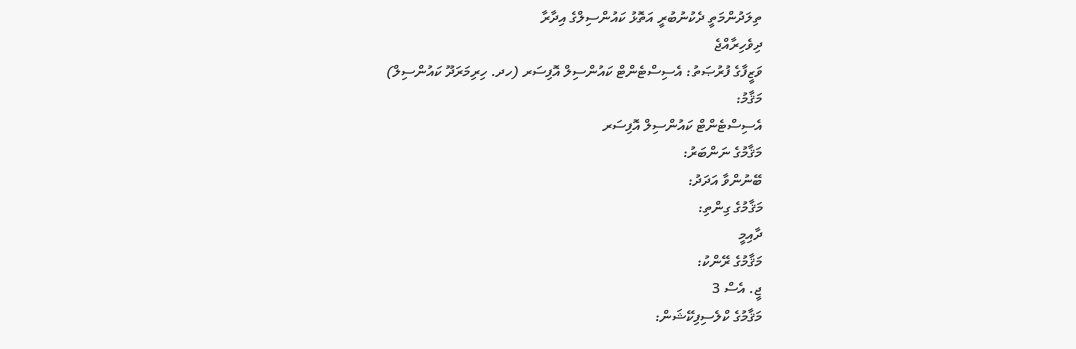ތިލަދުންމަތީ ދެކުނުބުރީ އަތޮޅު ކައުންސިލްގެ އިދާރާ
ދިވެހިރާއްޖެ
ވަޒީފާގެ ފުރުޞަތު: އެސިސްޓެންޓް ކައުންސިލް އޮފިސަރ (ހދ. ހިރިމަރަދޫ ކައުންސިލް)
މަޤާމު:
އެސިސްޓެންޓް ކައުންސިލް އޮފިސަރ
މަޤާމުގެ ނަންބަރު:
ބޭނުންވާ އަދަދު:
މަޤާމުގެ ގިންތި:
ދާއިމީ
މަޤާމުގެ ރޭންކު:
ޖީ. އެސް 3
މަޤާމުގެ ކްލެސިފިކޭޝަން: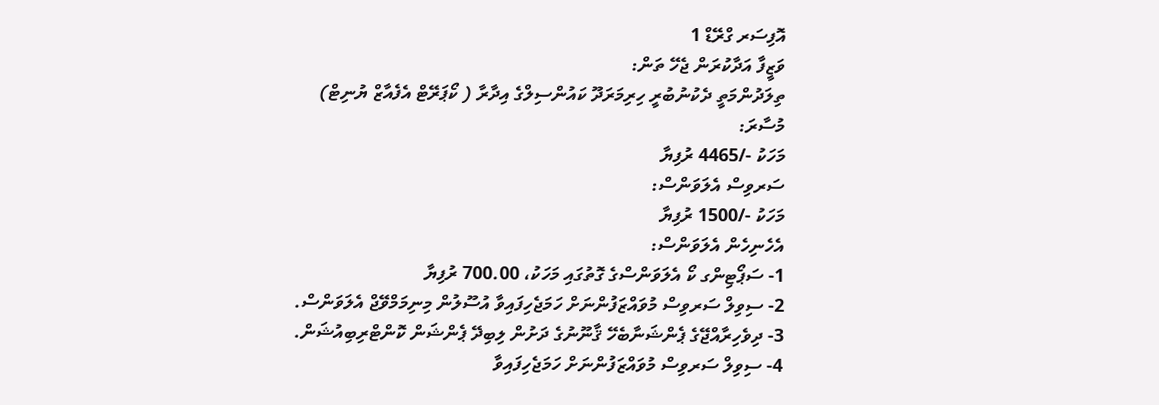އޮފިސަރ ގްރޭޑް 1
ވަޒީފާ އަދާކުރަން ޖެހޭ ތަން:
ތިލަދުންމަތީ ދެކުނުބުރީ ހިރިމަރަދޫ ކައުންސިލްގެ އިދާރާ ( ކޯޕަރޭޓް އެފެއާޒް ޔުނިޓް)
މުސާރަ:
މަހަކު -/4465 ރުފިޔާ
ސަރވިސް އެލަވަންސް:
މަހަކު -/1500 ރުފިޔާ
އެހެނިހެން އެލަވަންސް:
1- ސަޕޯޓިންގ ކޯ އެލަވަންސްގެ ގޮތުގައި މަހަކު، 700.00 ރުފިޔާ
2- ސިވިލް ސަރވިސް މުވައްޒަފުންނަށް ހަމަޖެހިފައިވާ އުސޫލުން މިނިމަމްވޭޖް އެލަވަންސް.
3- ދިވެހިރާއްޖޭގެ ޕެންޝަނާބެހޭ ޤާނޫނުގެ ދަށުން ލިބިދޭ ޕެންޝަން ކޮންޓްރިބިއުޝަން.
4- ސިވިލް ސަރވިސް މުވައްޒަފުންނަށް ހަމަޖެހިފައިވާ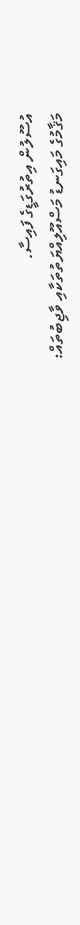އުސޫލުން އިތުރުގަޑީގެ ފައިސާ.
މަޤާމުގެ މައިގަނޑު މަސްއޫލިއްޔަތުތަކާއި ވާޖިބުތައް: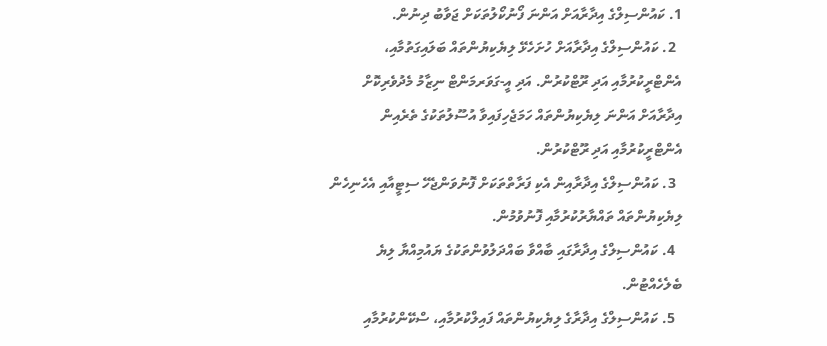1. ކައުންސިލްގެ އިދާރާއަށް އަންނަ ފޯނުކޯލުތަކަށް ޖަވާބު ދިނުން.
  2. ކައުންސިލްގެ އިދާރާއަށް ހުށަހެޅޭ ލިޔެކިޔުންތައް ބަލައިގަތުމާއި، އެންޓްރީކުރުމާއި އަދި ރޫޓްކުރުން. އަދި އީ-ގަވަރމަންޓް ނިޒާމު މެދުވެރިކޮށް އިދާރާއަށް އަންނަ ލިޔެކިޔުންތައް ހަމަޖެހިފައިވާ އުސޫލުތަކުގެ ތެރެއިން އެންޓްރީކުރުމާއި އަދި ރޫޓްކުރުން.
  3. ކައުންސިލްގެ އިދާރާއިން އެކި ފަރާތްތަކަށް ފޮނުވަންޖެހޭ ސިޓީއާއި އެހެނިހެން ލިޔެކިޔުންތައް ތައްޔާރުކުރުމާއި ފޮނުވުމުން.
  4. ކައުންސިލްގެ އިދާރާގައި ބާއްވާ ބައްދަލުވުންތަކުގެ ޔައުމިއްޔާ ލިޔެ ބެލެހެއްޓުން.
  5. ކައުންސިލްގެ އިދާރާގެ ލިޔެކިޔުންތައް ފައިލްކުރުމާއި، ސްކޭންކުރުމާއި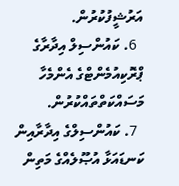އަރުޝީފުކުރުން.
  6. ކައުންސިލް އިދާރާގެ ޕްރޮކިއުމެންޓްގެ އެންމެހާ މަސައްކަތްތައްކުރުން.
  7. ކައުންސިލްގެ އިދާރާއިން ކަނޑައަޅާ އުޞޫލެއްގެ މަތިން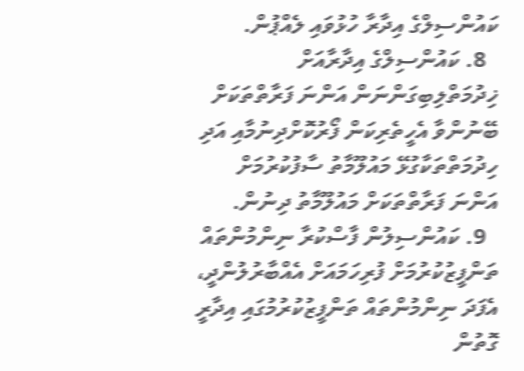ކައުންސިލްގެ އިދާރާ ހުޅުވައި ލެއްޕުން.
  8. ކައުންސިލްގެ އިދާރާއަށް ޚިދުމަތްލިބިގަންނަން އަންނަ ފަރާތްތަކަށް ބޭނުންވާ އެހީތެރިކަން ފޯރުކޮށްދިނުމާއި އަދި ހިދުމަތްތަކާގުޅޭ މައުލޫމާތު ސާފުކުރުމަށް އަންނަ ފަރާތްތަކަށް މައުލޫމާތު ދިނުން.
  9. ކައުންސިލުން ފާސްކުރާ ނިންމުންތައް ތަންފީޒުކުރުމަށް ފުރިހަމައަށް އެއްބާރުލުންދީ، އެފަދަ ނިންމުންތައް ތަންފީޒުކުރުމުގައި އިދާރީ ގޮތުން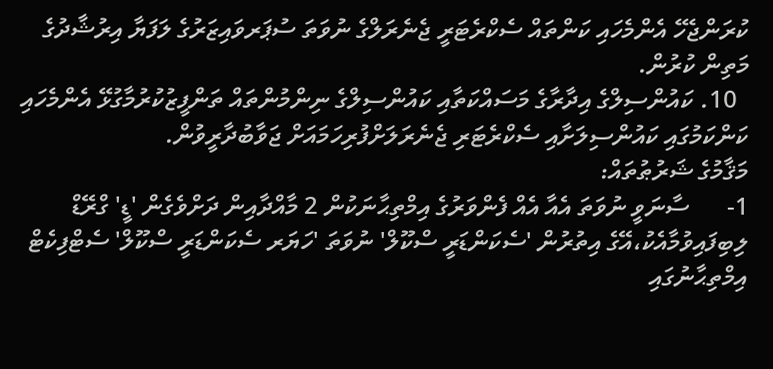ކުރަންޖެހޭ އެންމެހައި ކަންތައް ސެކްރެޓަރީ ޖެނެރަލްގެ ނުވަތަ ސުޕަރވައިޒަރުގެ ލަފަޔާ އިރުޝާދުގެ މަތިން ކުރުން.
  10. ކައުންސިލްގެ އިދާރާގެ މަސައްކަތާއި ކައުންސިލްގެ ނިންމުންތައް ތަންފީޒުކުރުމާގުޅޭ އެންމެހައި ކަންކަމުގައި ކައުންސިލަށާއި ސެކްރެޓަރި ޖެނެރަލަށްފުރިހަމައަށް ޖަވާބުދާރީވުން.
މަޤާމުގެ ޝަރުޠުތައް:
1-      ސާނަވީ ނުވަތަ އެއާ އެއް ފެންވަރުގެ އިމްތިޙާނަކުން 2 މާއްދާއިން ދަށްވެގެން 'ޑީ' ގްރޭޑް ލިބިފައިވުމާއެކު،އޭގެ އިތުރުން 'ސެކަންޑަރީ ސްކޫލް' ނުވަތަ 'ހަޔަރ ސެކަންޑަރީ ސްކޫލް' ސެޓްފިކެޓް އިމްތިޙާނުގައި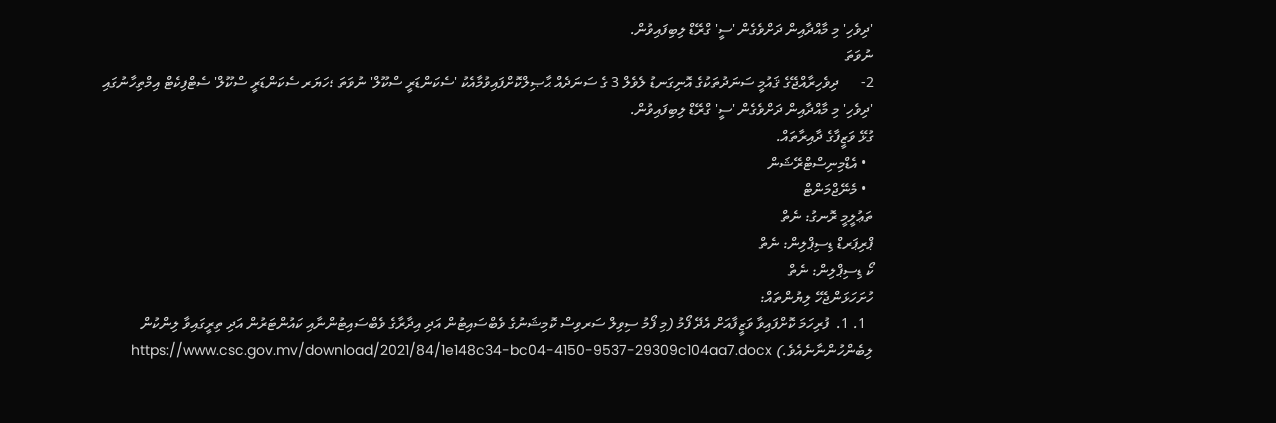'ދިވެހި' މި މާއްދާއިން ދަށްވެގެން 'ސީ' ގްރޭޑް ލިބިފައިވުން.
ނުވަތަ
2-      ދިވެހިރާއްޖޭގެ ޤައުމީ ސަނަދުތަކުގެ އޮނިގަނޑު ލެވެލް 3 ގެ ސަނަދެއް ޙާޞިލްކޮށްފައިވުމާއެކު 'ސެކަންޑަރީ ސްކޫލް' ނުވަތަ ؛ހަޔަރ ސެކަންޑަރީ ސްކޫލް' ސެޓްފިކެޓް އިމްތިހާނުގައި 'ދިވެހި' މި މާއްދާއިން ދަށްވެގެން 'ސީ' ގްރޭޑް ލިބިފައިވުން.
ގުޅޭ ވަޒީފާގެ ދާއިރާތައް.
  • އެޑްމިނިސްޓްރޭޝަން
  • މެނޭޖްމަންޓް
ތަޢުލީމީ ރޮނގު: ނެތް
ޕްރިޕަރޑް ޑިސިޕްލިން: ނެތް
ކޯ ޑިސިޕްލިން: ނެތް
ހުށަހަޅަންޖެހޭ ލިޔުންތައް:
  1. 1.  ފުރިހަމަ ކޮށްފައިވާ ވަޒީފާއަށް އެދޭ ފޯމު (މި ފޯމު ސިވިލް ސަރވިސް ކޮމިޝަނުގެ ވެބްސައިޓުން އަދި އިދާރާގެ ވެބްސައިޓުންނާއި ކައުންޓަރުން އަދި ތިރީގައިވާ ލިންކުން ލިބެންހުންނާނެއެވެ.) https://www.csc.gov.mv/download/2021/84/1e148c34-bc04-4150-9537-29309c104aa7.docx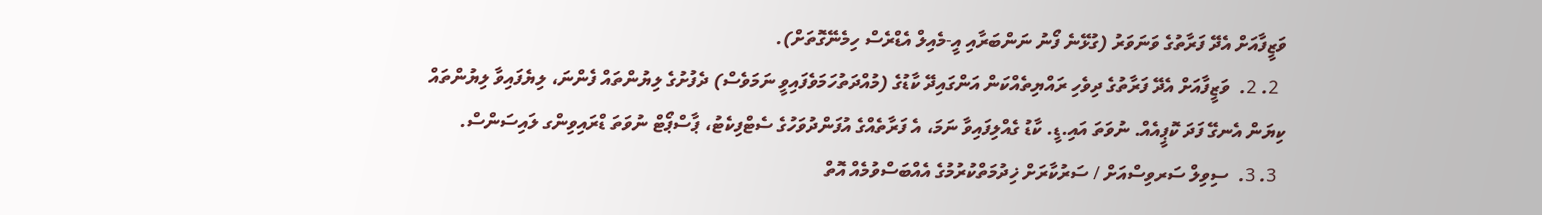ވަޒީފާއަށް އެދޭ ފަރާތުގެ ވަނަވަރު (ގުޅޭނެ ފޯނު ނަންބަރާއި އީ-މެއިލް އެޑްރެސް ހިމެނޭގޮތަށް).
  2. 2.  ވަޒީފާއަށް އެދޭ ފަރާތުގެ ދިވެހި ރައްޔިތެއްކަން އަންގައިދޭ ކާޑުގެ (މުއްދަތުހަމަވެފައިވީ ނަމަވެސް) ދެފުށުގެ ލިޔުންތައް ފެންނަ، ލިޔެފައިވާ ލިޔުންތައް ކިޔަން އެނގޭ ފަދަ ކޮޕީއެއް. ނުވަތަ އައި.ޑީ. ކާޑު ގެއްލިފައިވާ ނަމަ، އެ ފަރާތެއްގެ އުފަންދުވަހުގެ ސެޓްފިކެޓު، ޕާސްޕޯޓް ނުވަތަ ޑްރައިވިންގ ލައިސަންސް.
  3. 3.  ސިވިލް ސަރވިސްއަށް / ސަރުކާރަށް ޚިދުމަތްކުރުމުގެ އެއްބަސްވުމެއް އޮތް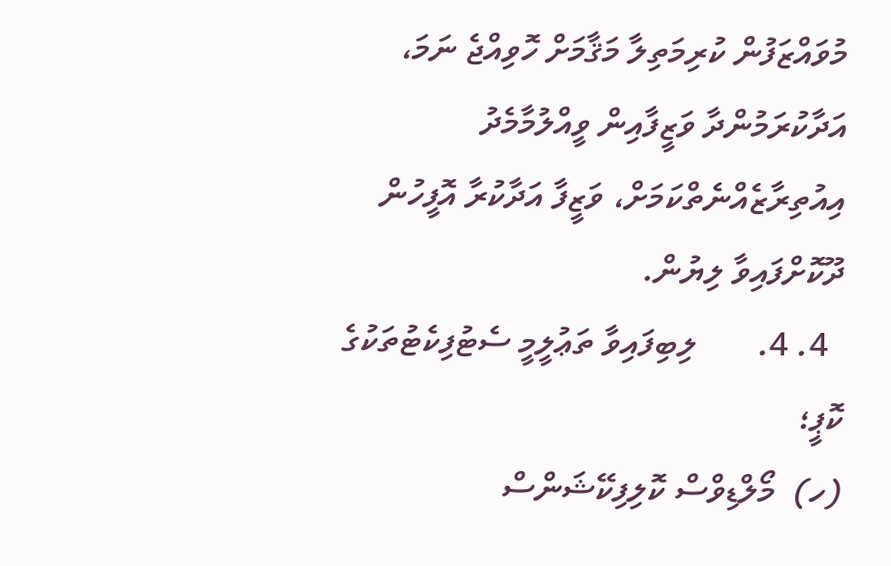މުވައްޒަފުން ކުރިމަތިލާ މަޤާމަށް ހޮވިއްޖެ ނަމަ، އަދާކުރަމުންދާ ވަޒީފާއިން ވީއްލުމާމެދު އިއުތިރާޒެއްނެތްކަމަށް، ވަޒީފާ އަދާކުރާ އޮފީހުން ދޫކޮށްފައިވާ ލިޔުން.
  4. 4.       ލިބިފައިވާ ތަޢުލީމީ ސެޓުފިކެޓުތަކުގެ ކޮޕީ؛
(ހ)  މޯލްޑިވްސް ކޮލިފިކޭޝަންސް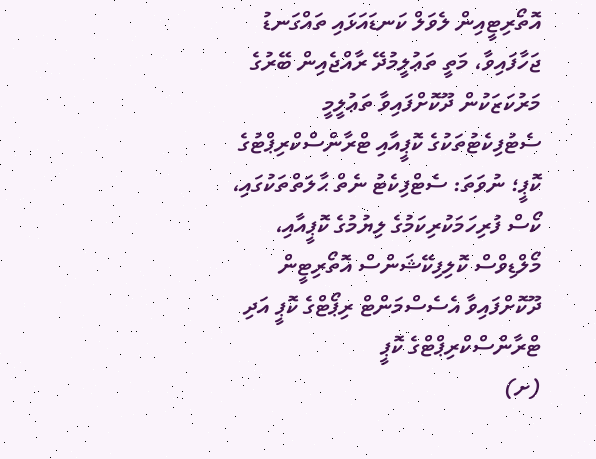އޮތޯރިޓީއިން ލެވަލް ކަނޑައަޅައި ތައްގަނޑު ޖަހާފައިވާ، މަތީ ތަޢުލީމުދޭ ރާއްޖެއިން ބޭރުގެ މަރުކަޒަކުން ދޫކޮށްފައިވާ ތަޢުލީމީ ސެޓުފިކެޓުތަކުގެ ކޮޕީއާއި ޓްރާންސްކްރިޕްޓުގެ ކޮޕީ؛ ނުވަތަ: ސެޓްފިކެޓު ނެތް ޙާލަތްތަކުގައި، ކޯސް ފުރިހަމަކުރިކަމުގެ ލިޔުމުގެ ކޮޕީއާއި، މޯލްޑިވްސް ކޮލިފިކޭޝަންސް އޮތޯރިޓީން ދޫކޮށްފައިވާ އެސެސްމަންޓް ރިޕޯޓްގެ ކޮޕީ އަދި ޓްރާންސްކްރިޕްޓްގެ ކޮޕީ
(ށ)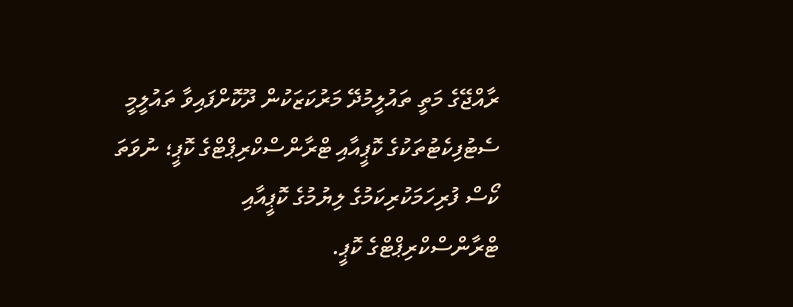ރާއްޖޭގެ މަތީ ތައުލީމުދޭ މަރުކަޒަކުން ދޫކޮށްފައިވާ ތައުލީމީ ސެޓުފިކެޓުތަކުގެ ކޮޕީއާއި ޓްރާންސްކްރިޕްޓްގެ ކޮޕީ؛ ނުވަތަ ކޯސް ފުރިހަމަކުރިކަމުގެ ލިޔުމުގެ ކޮޕީއާއި ޓްރާންސްކްރިޕްޓްގެ ކޮޕީ.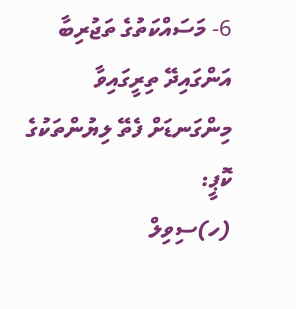6- މަސައްކަތުގެ ތަޖުރިބާ އަންގައިދޭ ތިރީގައިވާ މިންގަނޑަށް ފެތޭ ލިޔުންތަކުގެ ކޮޕީ:
(ހ)ސިވިލް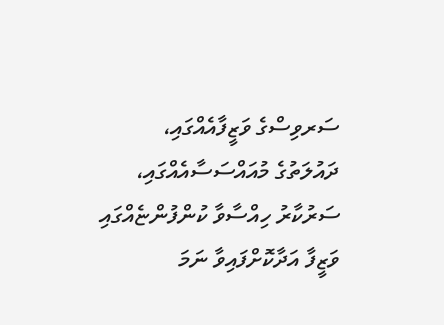ސަރވިސްގެ ވަޒީފާއެއްގައި، ދައުލަތުގެ މުއައްސަސާއެއްގައި، ސަރުކާރު ހިއްސާވާ ކުންފުންޏެއްގައި ވަޒީފާ އަދާކޮށްފައިވާ ނަމަ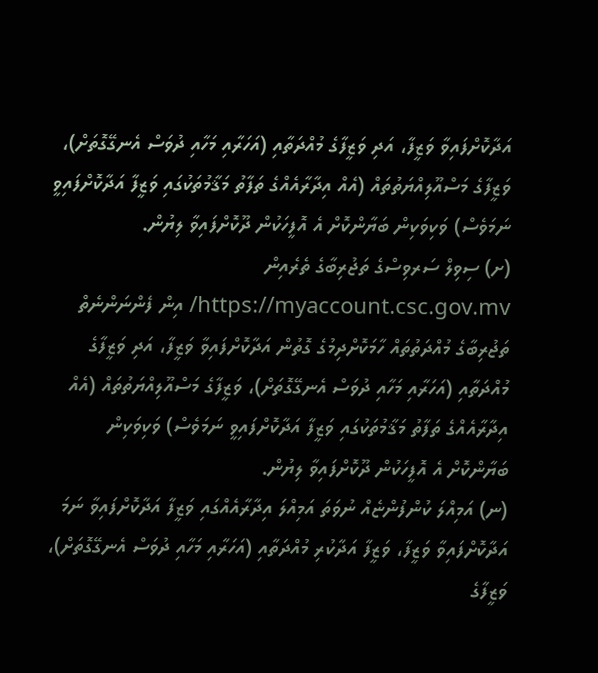އަދާކޮށްފައިވާ ވަޒީފާ، އަދި ވަޒީފާގެ މުއްދަތާއި (އަހަރާއި މަހާއި ދުވަސް އެނގޭގޮތަށް)، ވަޒީފާގެ މަސްއޫލިއްޔަތުތައް (އެއް އިދާރާއެއްގެ ތަފާތު މަޤާމުތަކުގައި ވަޒީފާ އަދާކޮށްފައިވީ ނަމަވެސް) ވަކިވަކިން ބަޔާންކޮށް އެ އޮފީހަކުން ދޫކޮށްފައިވާ ލިޔުން.
(ށ) ސިވިލް ސަރވިސްގެ ތަޖުރިބާގެ ތެރެއިން https://myaccount.csc.gov.mv/ އިން ފެންނަންނެތް ތަޖުރިބާގެ މުއްދަތުތައް ހާމަކޮށްދިމުގެ ގޮތުން އަދާކޮށްފައިވާ ވަޒީފާ، އަދި ވަޒީފާގެ މުއްދަތާއި (އަހަރާއި މަހާއި ދުވަސް އެނގޭގޮތަށް)، ވަޒީފާގެ މަސްއޫލިއްޔަތުތައް (އެއް އިދާރާއެއްގެ ތަފާތު މަޤާމުތަކުގައި ވަޒީފާ އަދާކޮށްފައިވީ ނަމަވެސް) ވަކިވަކިން ބަޔާންކޮށް އެ އޮފީހަކުން ދޫކޮށްފައިވާ ލިޔުން.
(ނ) އަމިއްލަ ކުންފުންޏެއް ނުވަތަ އަމިއްލަ އިދާރާއެއްގައި ވަޒީފާ އަދާކޮށްފައިވާ ނަމަ އަދާކޮށްފައިވާ ވަޒީފާ، ވަޒީފާ އަދާކުރި މުއްދަތާއި (އަހަރާއި މަހާއި ދުވަސް އެނގޭގޮތަށް)، ވަޒީފާގެ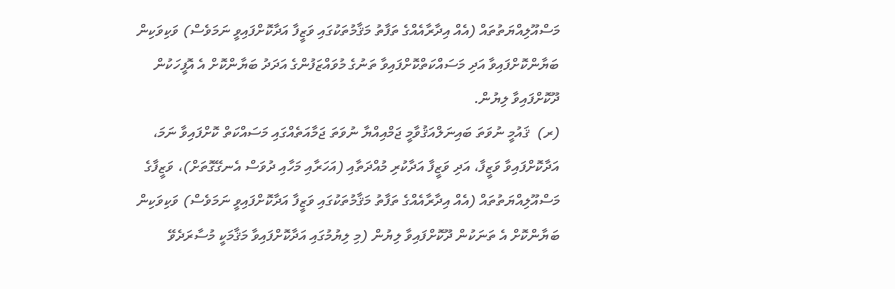މަސްއޫލިއްޔަތުތައް (އެއް އިދާރާއެއްގެ ތަފާތު މަޤާމުތަކުގައި ވަޒީފާ އަދާކޮށްފައިވީ ނަމަވެސް) ވަކިވަކިން ބަޔާންކޮށްފައިވާ އަދި މަސައްކަތްކޮށްފައިވާ ތަނުގެ މުވައްޒަފުންގެ އަދަދު ބަޔާންކޮށް އެ އޮފީހަކުން ދޫކޮށްފައިވާ ލިޔުން.
(ރ)  ޤައުމީ ނުވަތަ ބައިނަލްއަޤުވާމީ ޖަމްއިއްޔާ ނުވަތަ ޖަމާއަތެއްގައި މަސައްކަތް ކޮށްފައިވާ ނަމަ، އަދާކޮށްފައިވާ ވަޒީފާ، އަދި ވަޒީފާ އަދާކުރި މުއްދަތާއި (އަހަރާއި މަހާއި ދުވަސް އެނގޭގޮތަށް)، ވަޒީފާގެ މަސްއޫލިއްޔަތުތައް (އެއް އިދާރާއެއްގެ ތަފާތު މަޤާމުތަކުގައި ވަޒީފާ އަދާކޮށްފައިވީ ނަމަވެސް) ވަކިވަކިން ބަޔާންކޮށް އެ ތަނަކުން ދޫކޮށްފައިވާ ލިޔުން (މި ލިޔުމުގައި އަދާކޮށްފައިވާ މަޤާމަކީ މުސާރަދެވޭ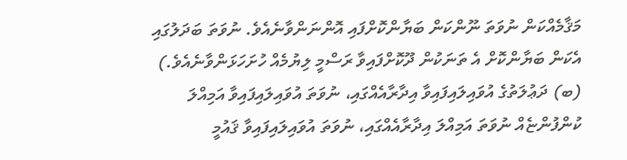މަޤާމެއްކަން ނުވަތަ ނޫންކަން ބަޔާންކޮށްފައި އޮންނަންވާނެއެވެ. ނުވަތަ ބަދަލުގައި އެކަން ބަޔާންކޮށް އެ ތަނަކުން ދޫކޮށްފައިވާ ރަސްމީ ލިޔުމެއް ހުށަހަޅަންވާނެއެވެ.)
(ބ) ދަޢުލަތުގެ އުވައިލައިފައިވާ އިދާރާއެއްގައި، ނުވަތަ އުވައިލައިފައިވާ އަމިއްލަ ކުންފުންޏެއް ނުވަތަ އަމިއްލަ އިދާރާއެއްގައި، ނުވަތަ އުވައިލައިފައިވާ ޤައުމީ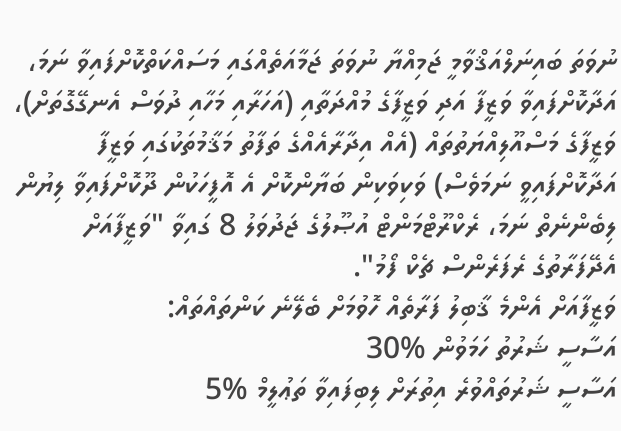ނުވަތަ ބައިނަލްއަޤްވާމީ ޖަމިއްޔާ ނުވަތަ ޖަމާއަތެއްގައި މަސައްކަތްކޮށްފައިވާ ނަމަ، އަދާކޮށްފައިވާ ވަޒީފާ އަދި ވަޒީފާގެ މުއްދަތާއި (އަހަރާއި މަހާއި ދުވަސް އެނގޭގޮތަށް)، ވަޒީފާގެ މަސްއޫލިއްޔަތުތައް (އެއް އިދާރާއެއްގެ ތަފާތު މަޤާމުތަކުގައި ވަޒީފާ އަދާކޮށްފައިވީ ނަމަވެސް) ވަކިވަކިން ބަޔާންކޮށް އެ އޮފީހަކުން ދޫކޮށްފައިވާ ލިޔުން ލިބެންނެތް ނަމަ، ރެކްރޫޓްމަންޓް އުޞޫލުގެ ޖަދުވަލު 8 ގައިވާ "ވަޒީފާއަށް އެދޭފަރާތުގެ ރެފަރެންސް ޗެކް ފޯމު".
ވަޒީފާއަށް އެންމެ ޤާބިލު ފަރާތެއް ހޮވުމަށް ބެލޭނެ ކަންތައްތައް:
އަސާސީ ޝަރުތު ހަމަވުން %30
އަސާސީ ޝަރުތައްވުރެ އިތުރަށް ލިބިފައިވާ ތަޢުލީމް %5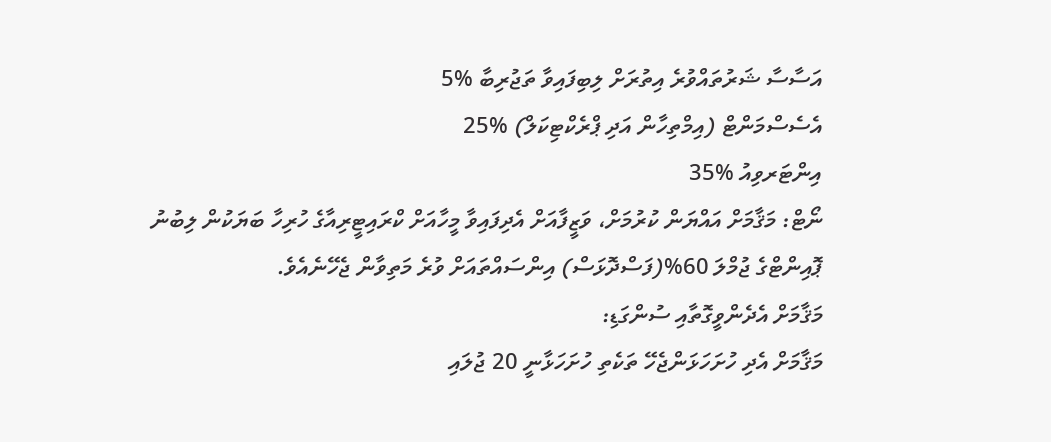އަސާސާ ޝަރުތައްވުރެ އިތުރަށް ލިބިފައިވާ ތަޖުރިބާ %5
އެސެސްމަންޓް (އިމްތިހާން އަދި ޕްރެކްޓިކަލް) %25
އިންޓަރވިއު %35
ނޯޓް: މަޤާމަށް އައްޔަން ކުރުމަށް، ވަޒީފާއަށް އެދިފައިވާ މީހާއަށް ކްރައިޓީރިއާގެ ހުރިހާ ބަޔަކުން ލިބުނު ޕޮއިންޓްގެ ޖުމްލަ 60%(ފަސްދޮޅަސް) އިންސައްތައަށް ވުރެ މަތިވާން ޖެހޭނެއެވެ.
މަޤާމަށް އެދެންވީގޮތާއި ސުންގަޑި:
މަޤާމަށް އެދި ހުށަހަޅަންޖެހޭ ތަކެތި ހުށަހަޅާނީ 20 ޖުލައި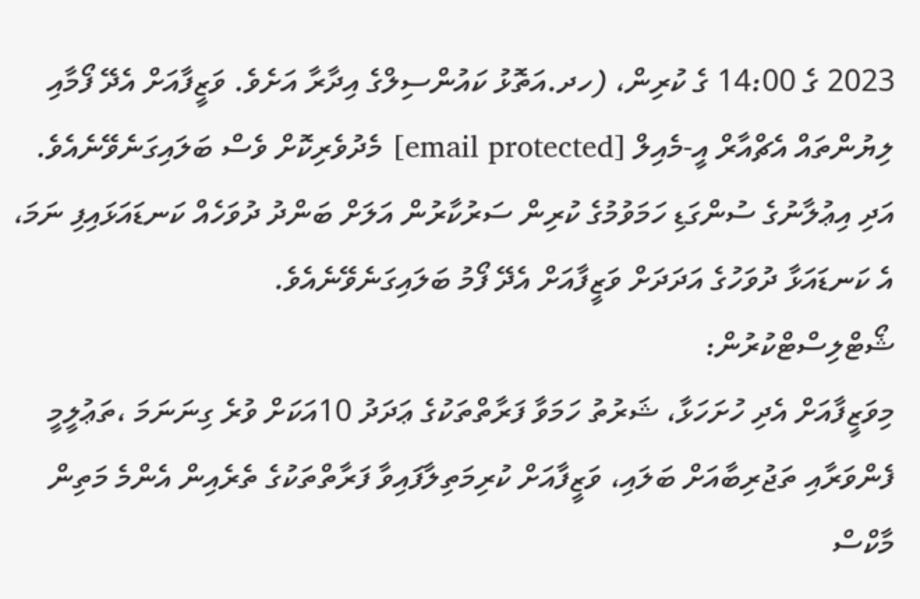2023 ގެ 14:00 ގެ ކުރިން، (ހދ.އަތޮޅު ކައުންސިލްގެ އިދާރާ އަށެވެ. ވަޒީފާއަށް އެދޭ ފޯމާއި ލިޔުންތައް އެޗްއާރް އީ-މެއިލް [email protected] މެދުވެރިކޮށް ވެސް ބަލައިގަނެވޭނެއެވެ.
އަދި އިޢުލާނުގެ ސުންގަޑި ހަމަވުމުގެ ކުރިން ސަރުކާރުން އަލަށް ބަންދު ދުވަހެއް ކަނޑައަޅައިފި ނަމަ، އެ ކަނޑައަޅާ ދުވަހުގެ އަދަދަށް ވަޒީފާއަށް އެދޭ ފޯމު ބަލައިގަނެވޭނެއެވެ.
ޝޯޓްލިސްޓްކުރުން:
މިވަޒީފާއަށް އެދި ހުށަހަޅާ، ޝަރުތު ހަމަވާ ފަރާތްތަކުގެ ޢަދަދު 10އަކަށް ވުރެ ގިނަނަމަ ،ތަޢުލީމީ ފެންވަރާއި ތަޖުރިބާއަށް ބަލައި، ވަޒީފާއަށް ކުރިމަތިލާފައިވާ ފަރާތްތަކުގެ ތެރެއިން އެންމެ މަތިން މާކްސް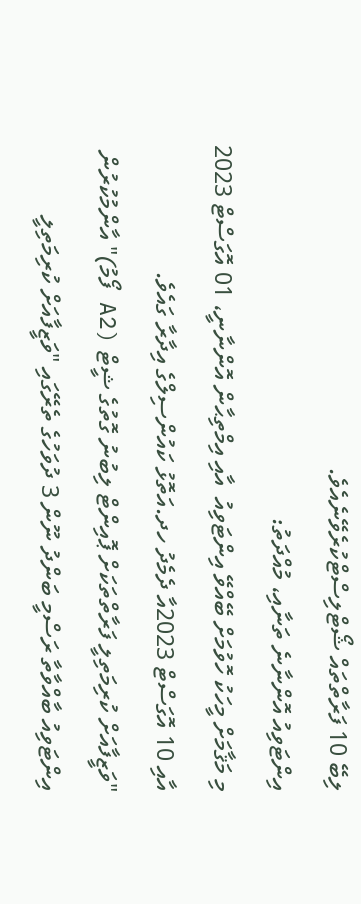ލިބޭ 10 ފަރާތްތައް ޝޯޓްލިސްޓްކުރެވޭނެއެވެ.
އިންޓަވިއު އޮންނާނެ ތަނާއި، މުއްދަތު:
މި މަޤާމަށް މީހަކު ހޮވުމަށް ބޭއްވޭ އިންޓަވިއު  އާއި އިމްތިޙާން އޮންނާނީ، 01 އޮގަސްޓް 2023 އާއި 10 އޮގަސްޓް 2023އާ ދެމެދު ހދ.އަތޮޅު ކައުންސިލްގެ އިދާރާ ގައެވެ.
"ވަޒީފާއަށް ކުރިމަތިލީ ފަރާތްތަކަށް ޕޮއިންޓް ލިބުނު ގޮތުގެ ޝީޓް (A2 ފޯމު)" އާންމުކުރުން
އިންޓަވިއު ބާއްވާތާ ރަސްމީ ބަންދު ނޫން 3 ދުވަހުގެ ތެރޭގައި "ވަޒީފާއަށް ކުރިމަތިލީ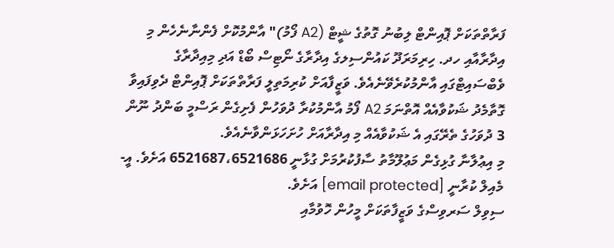ފަރާތްތަކަށް ޕޮއިންޓް ލިބުނު ގޮތުގެ ޝީޓް (A2 ފޯމު)" އާންމުކޮށް ފެންނާނެހެން މި އިދާރާއާއި ހދ. ހިރިމަރަދޫ ކައުންސިލގެ އިދާރާގެ ނޯޓިސް ބޯޑް އަދި މިއިދާރާގެ ވެބްސައިޓްގައި އާންމުކުރެވޭނެއެވެ. ވަޒީފާއަށް ކުރިމަތިލީ ފަރާތްތަކަށް ޕޮއިންޓް ދެވިފައިވާ ގޮތާމެދު ޝަކުވާއެއް އޮތްނަމަ A2 ފޯމު އާންމުކުރާ ދުވަހުން ފެށިގެން ރަސްމީ ބަންދު ނޫން 3 ދުވަހުގެ ތެރޭގައި އެ ޝަކުވާއެއް މި އިދާރާއަށް ހުށަހަޅަންވާނެއެވެ.
މި އިޢުލާނާ ގުޅިގެން މަޢުލޫމާތު ސާފުކުރުމަށް ގުޅާނީ 6521687،6521686 އަށެވެ. އީ-މެއިލް ކުރާނީ [email protected] އަށެވެ.
ސިވިލް ސަރވިސްގެ ވަޒީފާތަކަށް މީހުން ހޮވުމާއި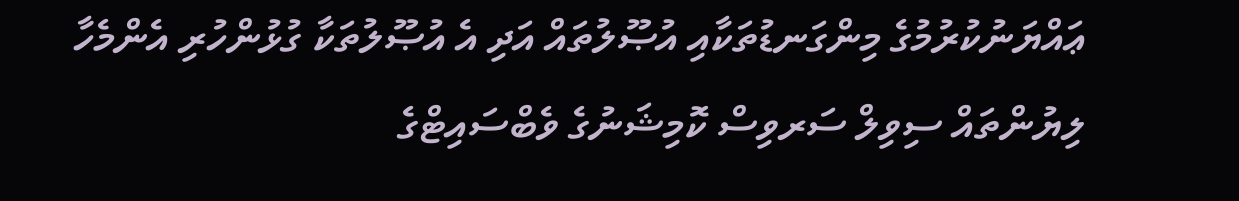ޢައްޔަނުކުރުމުގެ މިންގަނޑުތަކާއި އުޞޫލުތައް އަދި އެ އުޞޫލުތަކާ ގުޅުންހުރި އެންމެހާ ލިޔުންތައް ސިވިލް ސަރވިސް ކޮމިޝަނުގެ ވެބްސައިޓްގެ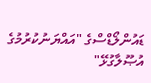ޑައުންލޯޑްސްގެ "އައްޔަނުކުރުމުގެ އުޞޫލާގުޅޭ"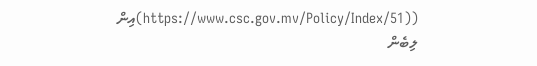((https://www.csc.gov.mv/Policy/Index/51)އިން ލިބެން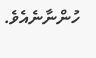ހުންނާނެއެވެ.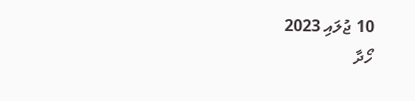10 ޖުލައި 2023
ހޯދާ